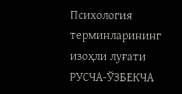Психология терминларининг изоҳли луғати
РУСЧА-ЎЗБЕКЧА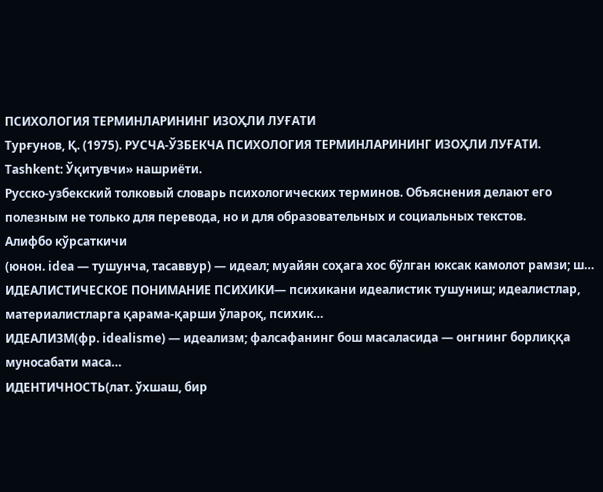ПСИХОЛОГИЯ ТЕРМИНЛАРИНИНГ ИЗОҲЛИ ЛУҒАТИ
Турғунов, Қ. (1975). РУСЧА-ЎЗБЕКЧА ПСИХОЛОГИЯ ТЕРМИНЛАРИНИНГ ИЗОҲЛИ ЛУҒАТИ. Tashkent: Ўқитувчи» нашриёти.
Русско-узбекский толковый словарь психологических терминов. Объяснения делают его полезным не только для перевода, но и для образовательных и социальных текстов.
Алифбо кўрсаткичи
(юнон. idea — тушунча, тасаввур) — идеал; муайян соҳага хос бўлган юксак камолот рамзи; ш…
ИДЕАЛИСТИЧЕСКОЕ ПОНИМАНИЕ ПСИХИКИ— психикани идеалистик тушуниш; идеалистлар, материалистларга қарама-қарши ўлароқ, психик…
ИДЕАЛИЗМ(фр. idealisme) — идеализм; фалсафанинг бош масаласида — онгнинг борлиққа муносабати маса…
ИДЕНТИЧНОСТЬ(лат. ўхшаш, бир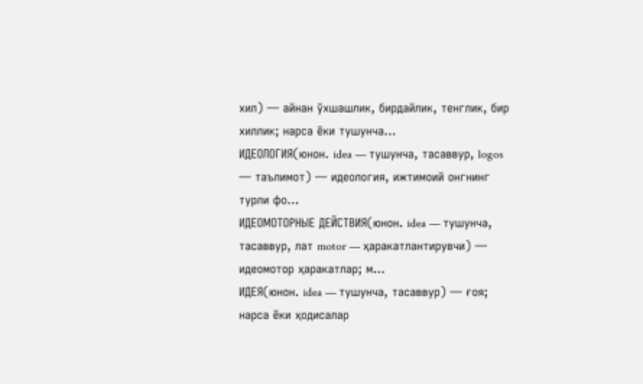хил) — айнан ўхшашлик, бирдайлик, тенглик, бир хиллик; нарса ёки тушунча…
ИДЕОЛОГИЯ(юнон. idea — тушунча, тасаввур, logos — таълимот) — идеология, ижтимоий онгнинг турли фо…
ИДЕОМОТОРНЫЕ ДЕЙСТВИЯ(юнон. idea — тушунча, тасаввур, лат motor — ҳаракатлантирувчи) — идеомотор ҳаракатлар; м…
ИДЕЯ(юнон. idea — тушунча, тасаввур) — ғоя; нарса ёки ҳодисалар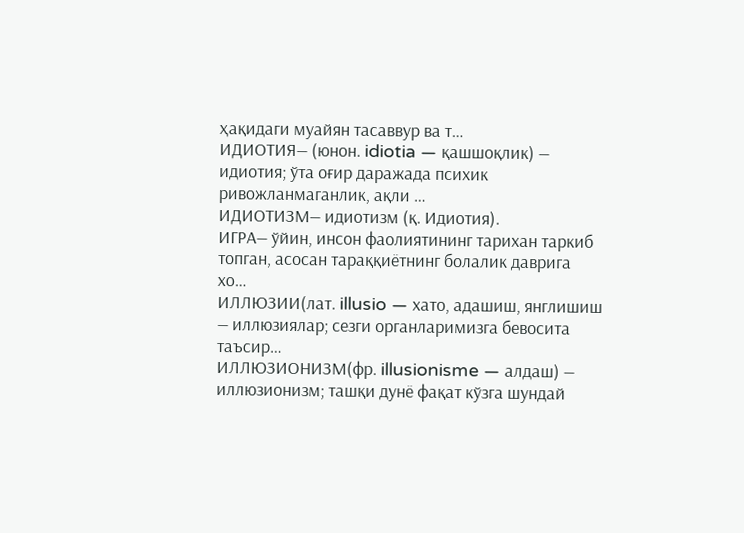ҳақидаги муайян тасаввур ва т…
ИДИОТИЯ— (юнон. idiotia — қашшоқлик) — идиотия; ўта оғир даражада психик ривожланмаганлик, ақли …
ИДИОТИЗМ— идиотизм (қ. Идиотия).
ИГРА— ўйин, инсон фаолиятининг тарихан таркиб топган, асосан тараққиётнинг болалик даврига хо…
ИЛЛЮЗИИ(лат. illusio — хато, адашиш, янглишиш — иллюзиялар; сезги органларимизга бевосита таъсир…
ИЛЛЮЗИОНИЗМ(фр. illusionisme — алдаш) — иллюзионизм; ташқи дунё фақат кўзга шундай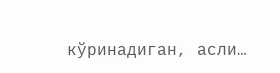кўринадиган, асли…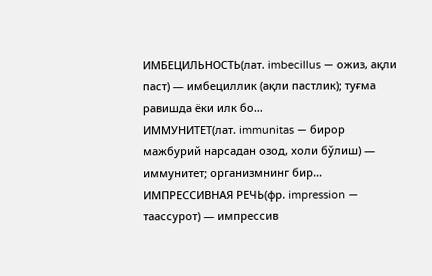ИМБЕЦИЛЬНОСТЬ(лат. imbecillus — ожиз, ақли паст) — имбециллик (ақли пастлик); туғма равишда ёки илк бо…
ИММУНИТЕТ(лат. immunitas — бирор мажбурий нарсадан озод, холи бўлиш) — иммунитет; организмнинг бир…
ИМПРЕССИВНАЯ РЕЧЬ(фр. impression — таассурот) — импрессив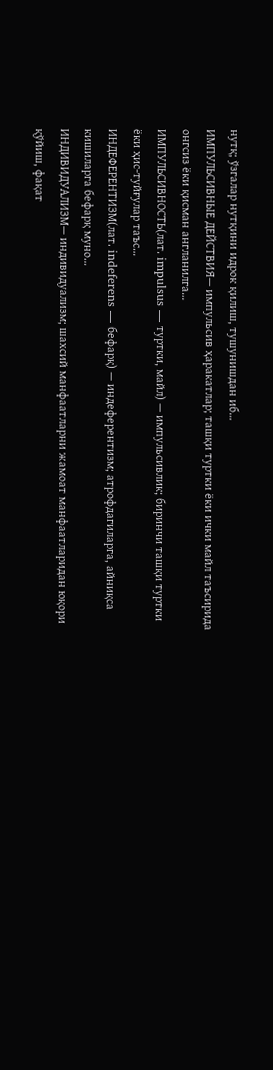нутқ; ўзгалар нутқини идрок қилиш, тушунишдан иб…
ИМПУЛЬСИВНЫЕ ДЕЙСТВИЯ— импульсив ҳаракатлар; ташқи туртки ёки ички майл таъсирида онгсиз ёки қисман англанилга…
ИМПУЛЬСИВНОСТЬ(лат. impulsus — туртки, майл) — импульсивлик; биринчи ташқи туртки ёки ҳис-туйғулар таъс…
ИНДЕФЕРЕНТИЗМ(лат. indeferens — бефарқ) — индеферентизм; атрофдагиларга, айниқса кишиларга бефарқ муно…
ИНДИВИДУАЛИЗМ— индивидуализм; шахсий манфаатларни жамоат манфаатларидан юқори қўйиш, фақат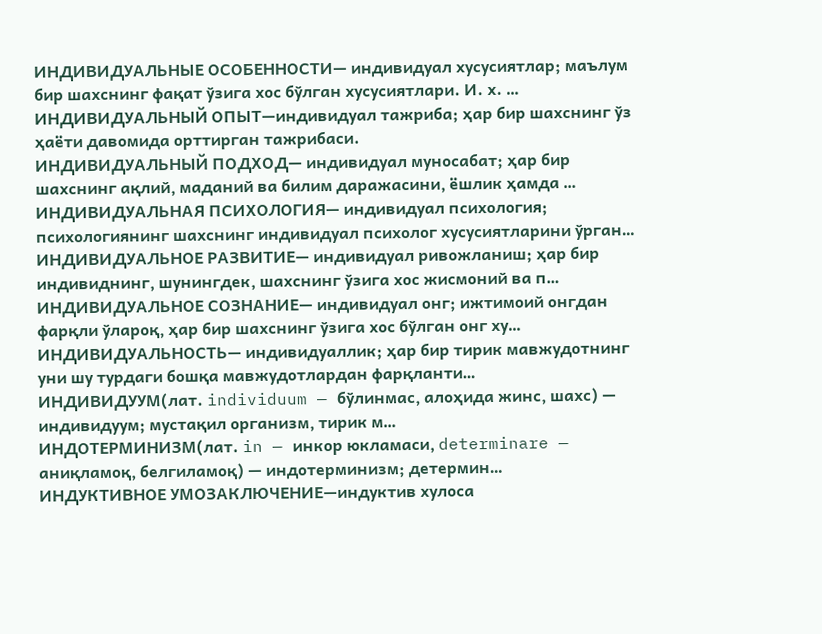ИНДИВИДУАЛЬНЫЕ ОСОБЕННОСТИ— индивидуал хусусиятлар; маълум бир шахснинг фақат ўзига хос бўлган хусусиятлари. И. х. …
ИНДИВИДУАЛЬНЫЙ ОПЫТ—индивидуал тажриба; ҳар бир шахснинг ўз ҳаёти давомида орттирган тажрибаси.
ИНДИВИДУАЛЬНЫЙ ПОДХОД— индивидуал муносабат; ҳар бир шахснинг ақлий, маданий ва билим даражасини, ёшлик ҳамда …
ИНДИВИДУАЛЬНАЯ ПСИХОЛОГИЯ— индивидуал психология; психологиянинг шахснинг индивидуал психолог хусусиятларини ўрган…
ИНДИВИДУАЛЬНОЕ РАЗВИТИЕ— индивидуал ривожланиш; ҳар бир индивиднинг, шунингдек, шахснинг ўзига хос жисмоний ва п…
ИНДИВИДУАЛЬНОЕ СОЗНАНИЕ— индивидуал онг; ижтимоий онгдан фарқли ўлароқ, ҳар бир шахснинг ўзига хос бўлган онг ху…
ИНДИВИДУАЛЬНОСТЬ— индивидуаллик; ҳар бир тирик мавжудотнинг уни шу турдаги бошқа мавжудотлардан фарқланти…
ИНДИВИДУУМ(лат. individuum — бўлинмас, алоҳида жинс, шахс) — индивидуум; мустақил организм, тирик м…
ИНДОТЕРМИНИЗМ(лат. in — инкор юкламаси, determinare — аниқламоқ, белгиламоқ) — индотерминизм; детермин…
ИНДУКТИВНОЕ УМОЗАКЛЮЧЕНИЕ—индуктив хулоса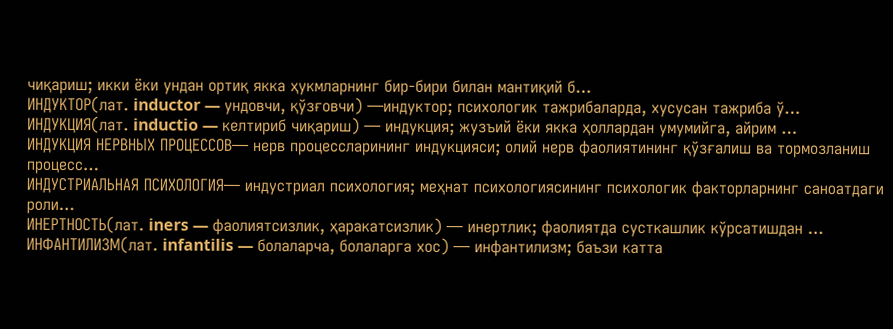чиқариш; икки ёки ундан ортиқ якка ҳукмларнинг бир-бири билан мантиқий б…
ИНДУКТОР(лат. inductor — ундовчи, қўзғовчи) —индуктор; психологик тажрибаларда, хусусан тажриба ў…
ИНДУКЦИЯ(лат. inductio — келтириб чиқариш) — индукция; жузъий ёки якка ҳоллардан умумийга, айрим …
ИНДУКЦИЯ НЕРВНЫХ ПРОЦЕССОВ— нерв процессларининг индукцияси; олий нерв фаолиятининг қўзғалиш ва тормозланиш процесс…
ИНДУСТРИАЛЬНАЯ ПСИХОЛОГИЯ— индустриал психология; меҳнат психологиясининг психологик факторларнинг саноатдаги роли…
ИНЕРТНОСТЬ(лат. iners — фаолиятсизлик, ҳаракатсизлик) — инертлик; фаолиятда сусткашлик кўрсатишдан …
ИНФАНТИЛИЗМ(лат. infantilis — болаларча, болаларга хос) — инфантилизм; баъзи катта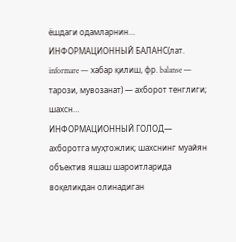ёшдаги одамларнин…
ИНФОРМАЦИОННЫЙ БАЛАНС(лат. informare — хабар қилиш, фр. balanse — тарози, мувозанат) — ахборот тенглиги; шахсн…
ИНФОРМАЦИОННЫЙ ГОЛОД— ахборотга муҳтожлик; шахснинг муайян объектив яшаш шароитларида воқеликдан олинадиган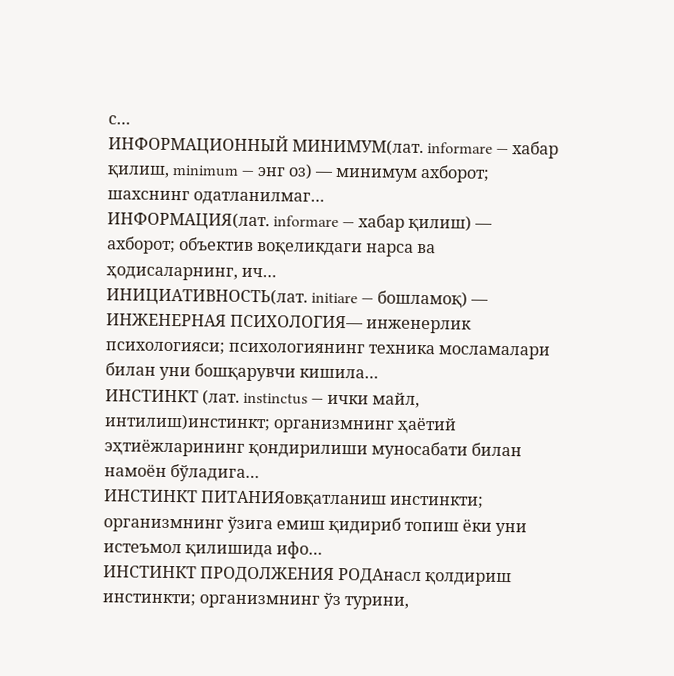с…
ИНФОРМАЦИОННЫЙ МИНИМУМ(лат. informare — хабар қилиш, minimum — энг оз) — минимум ахборот; шахснинг одатланилмаг…
ИНФОРМАЦИЯ(лат. informare — хабар қилиш) — ахборот; объектив воқеликдаги нарса ва ҳодисаларнинг, ич…
ИНИЦИАТИВНОСТЬ(лат. initiare — бошламоқ) —
ИНЖЕНЕРНАЯ ПСИХОЛОГИЯ— инженерлик психологияси; психологиянинг техника мосламалари билан уни бошқарувчи кишила…
ИНСТИНКТ (лат. instinctus — ички майл, интилиш)инстинкт; организмнинг ҳаётий эҳтиёжларининг қондирилиши муносабати билан намоён бўладига…
ИНСТИНКТ ПИТАНИЯовқатланиш инстинкти; организмнинг ўзига емиш қидириб топиш ёки уни истеъмол қилишида ифо…
ИНСТИНКТ ПРОДОЛЖЕНИЯ РОДАнасл қолдириш инстинкти; организмнинг ўз турини,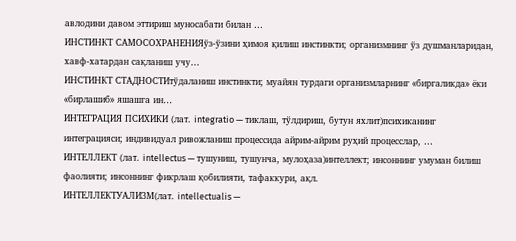авлодини давом эттириш муносабати билан …
ИНСТИНКТ САМОСОХРАНЕНИЯўз-ўзини ҳимоя қилиш инстинкти; организмнинг ўз душманларидан, хавф-хатардан сақланиш учу…
ИНСТИНКТ СТАДНОСТИтўдаланиш инстинкти; муайян турдаги организмларнинг «биргаликда» ёки «бирлашиб» яшашга ин…
ИНТЕГРАЦИЯ ПСИХИКИ (лат. integratio — тиклаш, тўлдириш, бутун яхлит)психиканинг интеграцияси; индивидуал ривожланиш процессида айрим-айрим руҳий процесслар, …
ИНТЕЛЛЕКТ (лат. intellectus — тушуниш, тушунча, мулоҳаза)интеллект; инсоннинг умуман билиш фаолияти; инсоннинг фикрлаш қобилияти, тафаккури, ақл.
ИНТЕЛЛЕКТУАЛИЗМ(лат. intellectualis —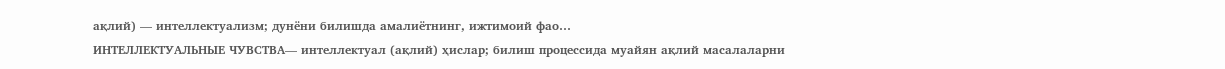ақлий) — интеллектуализм; дунёни билишда амалиётнинг, ижтимоий фао…
ИНТЕЛЛЕКТУАЛЬНЫЕ ЧУВСТВА— интеллектуал (ақлий) ҳислар; билиш процессида муайян ақлий масалаларни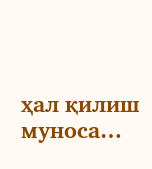ҳал қилиш муноса…